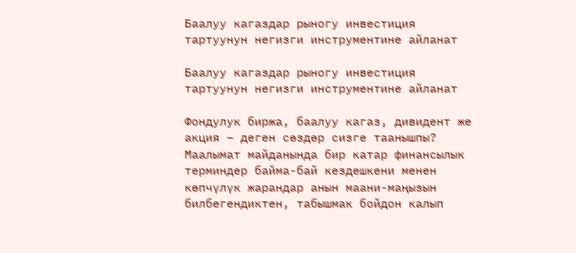Баалуу кагаздар рыногу инвестиция тартуунун негизги инструментине айланат

Баалуу кагаздар рыногу инвестиция тартуунун негизги инструментине айланат

Фондулук биржа, баалуу кагаз, дивидент же акция – деген сөздөр сизге таанышпы? Маалымат майданында бир катар финансылык терминдер байма-бай кездешкени менен көпчүлүк жарандар анын маани-маңызын билбегендиктен, табышмак бойдон калып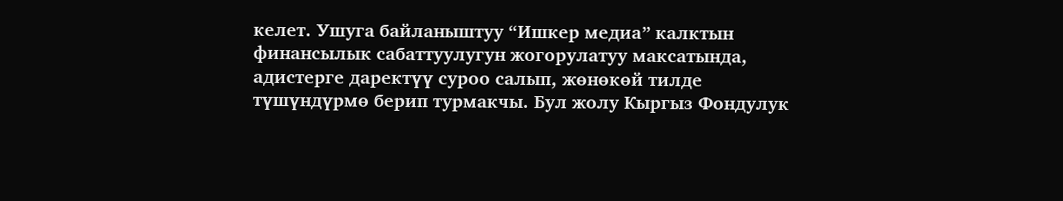келет. Ушуга байланыштуу “Ишкер медиа” калктын финансылык сабаттуулугун жогорулатуу максатында, адистерге даректүү суроо салып, жөнөкөй тилде түшүндүрмө берип турмакчы. Бул жолу Кыргыз Фондулук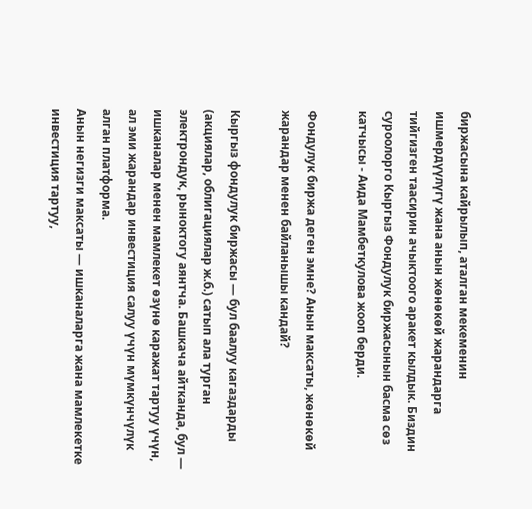биржасына кайрылып, аталган мекеменин ишмердүүлүгү жана анын жөнөкөй жарандарга тийгизген таасирин ачыктоого аракет кылдык. Биздин суроолорго Кыргыз Фондулук биржасынын басма сөз катчысы - Аида Мамбеткулова жооп берди.

Фондулук биржа деген эмне? Анын максаты, жөнөкөй жарандар менен байланышы кандай?

Кыргыз фондулук биржасы — бул баалуу кагаздарды (акциялар, облигациялар ж.б.) сатып ала турган электрондук, рыноктогу аянтча. Башкача айтканда, бул — ишканалар менен мамлекет өзүнө каражат тартуу үчүн, ал эми жарандар инвестиция салуу үчүн мүмкүнчүлүк алган платформа.
Анын негизги максаты — ишканаларга жана мамлекетке инвестиция тартуу,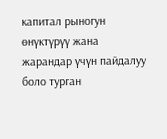капитал рыногун өнүктүрүү жана жарандар үчүн пайдалуу боло турган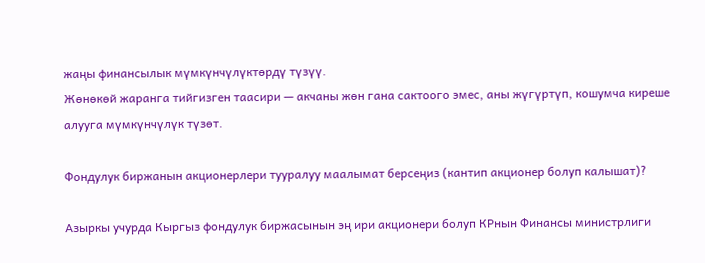жаңы финансылык мүмкүнчүлүктөрдү түзүү.
Жөнөкөй жаранга тийгизген таасири — акчаны жөн гана сактоого эмес, аны жүгүртүп, кошумча киреше алууга мүмкүнчүлүк түзөт.

Фондулук биржанын акционерлери тууралуу маалымат берсеңиз (кантип акционер болуп калышат)?

Азыркы учурда Кыргыз фондулук биржасынын эң ири акционери болуп КРнын Финансы министрлиги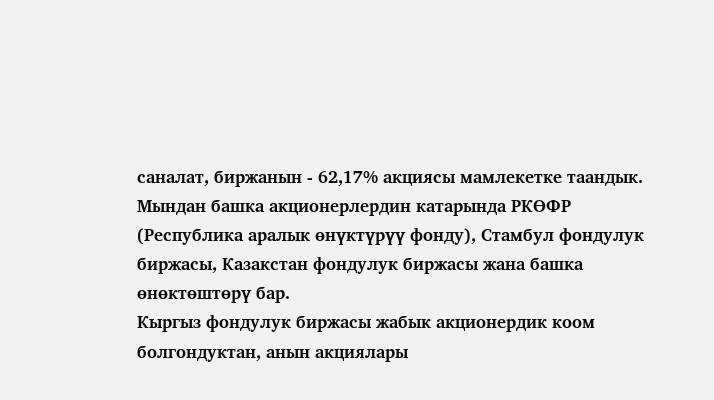саналат, биржанын - 62,17% акциясы мамлекетке таандык. Мындан башка акционерлердин катарында РКӨФР (Республика аралык өнүктүрүү фонду), Стамбул фондулук биржасы, Казакстан фондулук биржасы жана башка өнөктөштөрү бар.
Кыргыз фондулук биржасы жабык акционердик коом болгондуктан, анын акциялары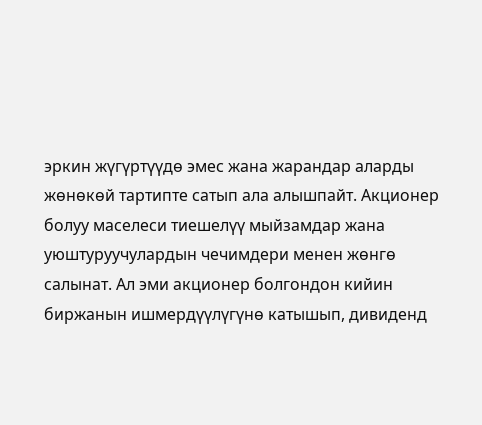эркин жүгүртүүдө эмес жана жарандар аларды жөнөкөй тартипте сатып ала алышпайт. Акционер болуу маселеси тиешелүү мыйзамдар жана уюштуруучулардын чечимдери менен жөнгө салынат. Ал эми акционер болгондон кийин биржанын ишмердүүлүгүнө катышып, дивиденд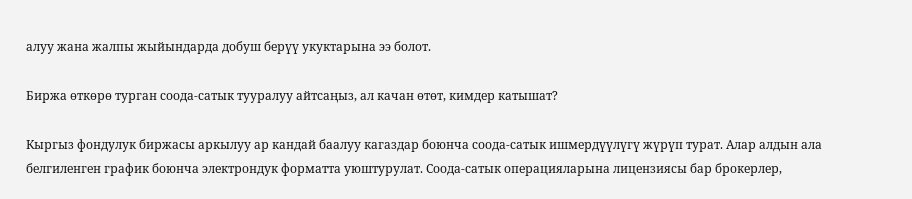алуу жана жалпы жыйындарда добуш берүү укуктарына ээ болот.

Биржа өткөрө турган соода-сатык тууралуу айтсаңыз, ал качан өтөт, кимдер катышат?

Кыргыз фондулук биржасы аркылуу ар кандай баалуу кагаздар боюнча соода-сатык ишмердүүлүгү жүрүп турат. Алар алдын ала белгиленген график боюнча электрондук форматта уюштурулат. Соода-сатык операцияларына лицензиясы бар брокерлер,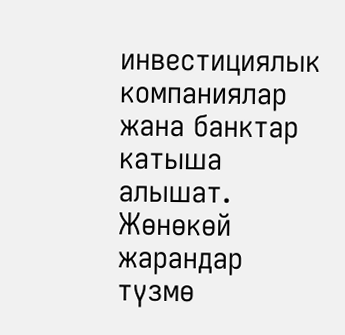инвестициялык компаниялар жана банктар катыша алышат. Жөнөкөй жарандар түзмө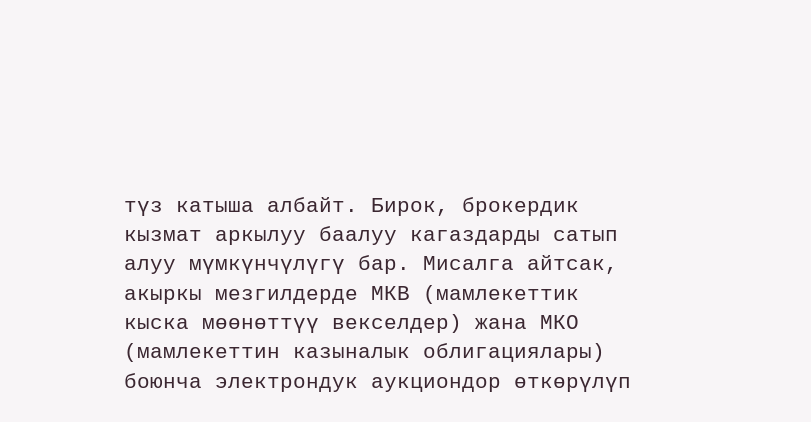түз катыша албайт. Бирок, брокердик кызмат аркылуу баалуу кагаздарды сатып алуу мүмкүнчүлүгү бар. Мисалга айтсак, акыркы мезгилдерде МКВ (мамлекеттик кыска мөөнөттүү векселдер) жана МКО (мамлекеттин казыналык облигациялары) боюнча электрондук аукциондор өткөрүлүп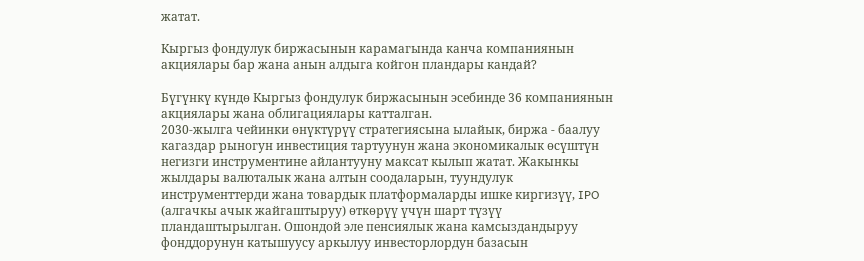жатат.

Кыргыз фондулук биржасынын карамагында канча компаниянын акциялары бар жана анын алдыга койгон пландары кандай?

Бүгүнкү күндө Кыргыз фондулук биржасынын эсебинде 36 компаниянын акциялары жана облигациялары катталган.
2030-жылга чейинки өнүктүрүү стратегиясына ылайык, биржа - баалуу кагаздар рыногун инвестиция тартуунун жана экономикалык өсүштүн негизги инструментине айлантууну максат кылып жатат. Жакынкы жылдары валюталык жана алтын соодаларын, туундулук инструменттерди жана товардык платформаларды ишке киргизүү, IPO (алгачкы ачык жайгаштыруу) өткөрүү үчүн шарт түзүү пландаштырылган. Ошондой эле пенсиялык жана камсыздандыруу фонддорунун катышуусу аркылуу инвесторлордун базасын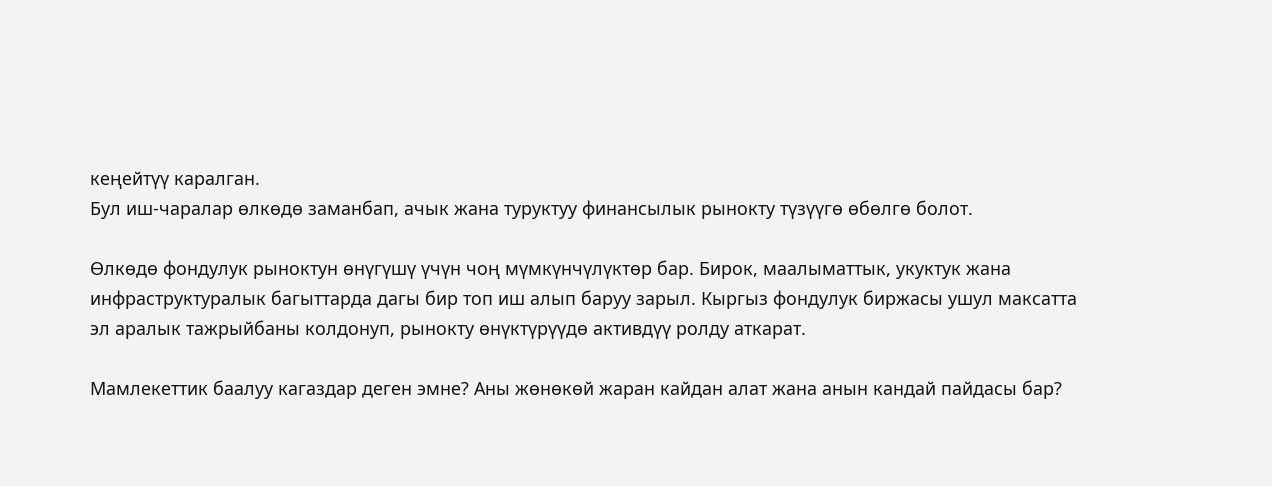кеңейтүү каралган.
Бул иш-чаралар өлкөдө заманбап, ачык жана туруктуу финансылык рынокту түзүүгө өбөлгө болот.

Өлкөдө фондулук рыноктун өнүгүшү үчүн чоң мүмкүнчүлүктөр бар. Бирок, маалыматтык, укуктук жана инфраструктуралык багыттарда дагы бир топ иш алып баруу зарыл. Кыргыз фондулук биржасы ушул максатта эл аралык тажрыйбаны колдонуп, рынокту өнүктүрүүдө активдүү ролду аткарат.

Мамлекеттик баалуу кагаздар деген эмне? Аны жөнөкөй жаран кайдан алат жана анын кандай пайдасы бар?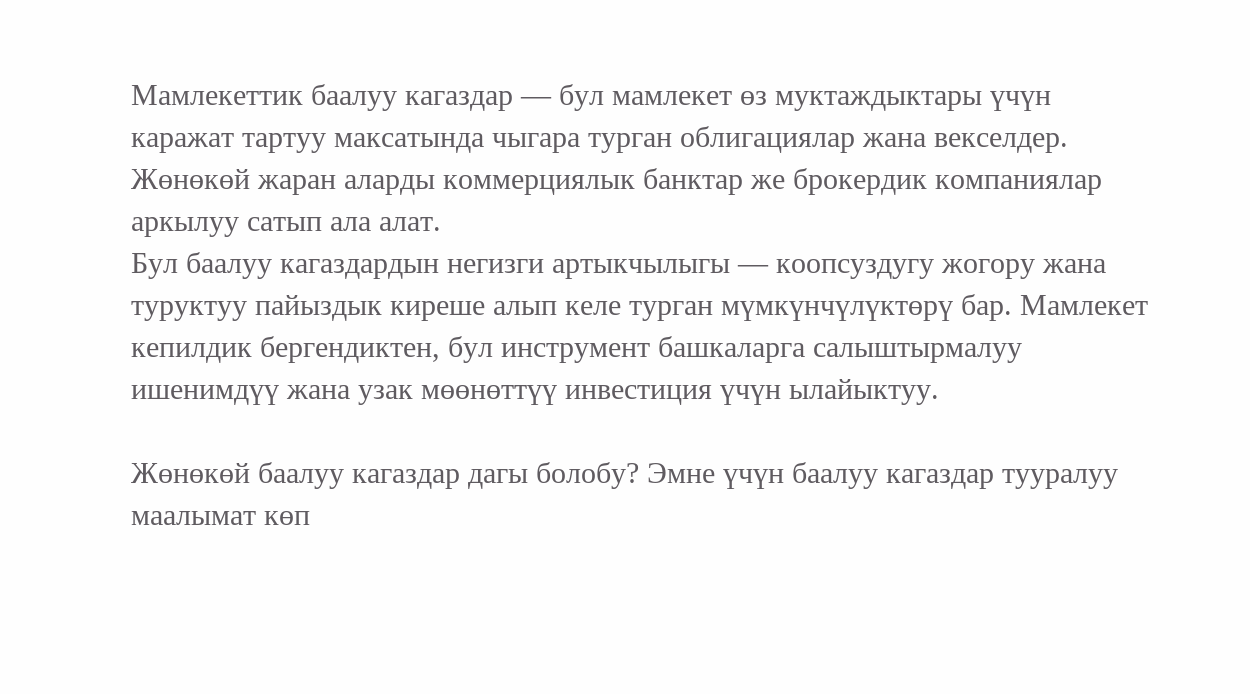Мамлекеттик баалуу кагаздар — бул мамлекет өз муктаждыктары үчүн каражат тартуу максатында чыгара турган облигациялар жана векселдер. Жөнөкөй жаран аларды коммерциялык банктар же брокердик компаниялар аркылуу сатып ала алат.
Бул баалуу кагаздардын негизги артыкчылыгы — коопсуздугу жогору жана туруктуу пайыздык киреше алып келе турган мүмкүнчүлүктөрү бар. Мамлекет кепилдик бергендиктен, бул инструмент башкаларга салыштырмалуу ишенимдүү жана узак мөөнөттүү инвестиция үчүн ылайыктуу.

Жөнөкөй баалуу кагаздар дагы болобу? Эмне үчүн баалуу кагаздар тууралуу маалымат көп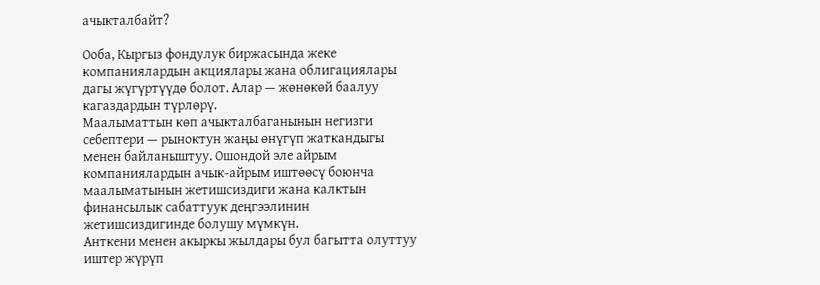ачыкталбайт?

Ооба, Кыргыз фондулук биржасында жеке компаниялардын акциялары жана облигациялары дагы жүгүртүүдө болот. Алар — жөнөкөй баалуу кагаздардын түрлөрү.
Маалыматтын көп ачыкталбаганынын негизги себептери — рыноктун жаңы өнүгүп жаткандыгы менен байланыштуу. Ошондой эле айрым компаниялардын ачык-айрым иштөөсү боюнча маалыматынын жетишсиздиги жана калктын финансылык сабаттуук деңгээлинин жетишсиздигинде болушу мүмкүн.
Анткени менен акыркы жылдары бул багытта олуттуу иштер жүрүп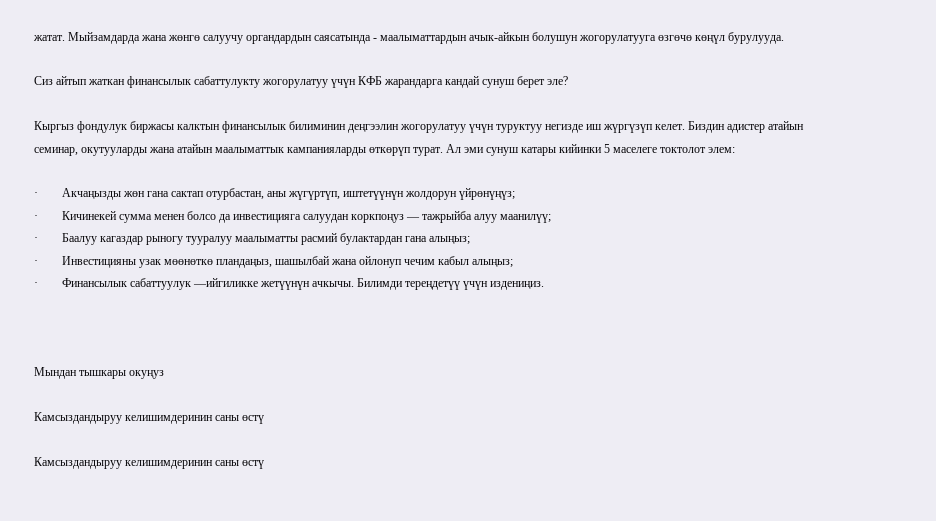жатат. Мыйзамдарда жана жөнгө салуучу органдардын саясатында - маалыматтардын ачык-айкын болушун жогорулатууга өзгөчө көңүл бурулууда.

Сиз айтып жаткан финансылык сабаттулукту жогорулатуу үчүн КФБ жарандарга кандай сунуш берет эле?

Кыргыз фондулук биржасы калктын финансылык билиминин деңгээлин жогорулатуу үчүн туруктуу негизде иш жүргүзүп келет. Биздин адистер атайын семинар, окутууларды жана атайын маалыматтык кампанияларды өткөрүп турат. Ал эми сунуш катары кийинки 5 маселеге токтолот элем:

·        Акчаңызды жөн гана сактап отурбастан, аны жүгүртүп, иштетүүнүн жолдорун үйрөнүңүз;
·        Кичинекей сумма менен болсо да инвестицияга салуудан коркпоңуз — тажрыйба алуу маанилүү;
·        Баалуу кагаздар рыногу тууралуу маалыматты расмий булактардан гана алыңыз;
·        Инвестицияны узак мөөнөткө пландаңыз, шашылбай жана ойлонуп чечим кабыл алыңыз;
·        Финансылык сабаттуулук —ийгиликке жетүүнүн ачкычы. Билимди тереңдетүү үчүн издениңиз.



Мындан тышкары окуңуз

Камсыздандыруу келишимдеринин саны өстү

Камсыздандыруу келишимдеринин саны өстү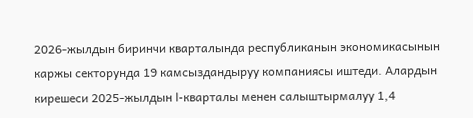2026-жылдын биринчи кварталында республиканын экономикасынын каржы секторунда 19 камсыздандыруу компаниясы иштеди. Алардын кирешеси 2025-жылдын I-кварталы менен салыштырмалуу 1,4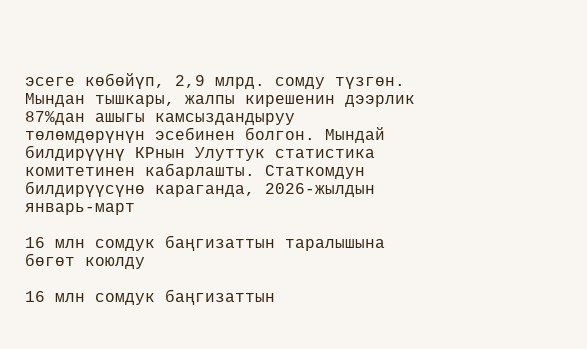эсеге көбөйүп, 2,9 млрд. сомду түзгөн. Мындан тышкары, жалпы кирешенин дээрлик 87%дан ашыгы камсыздандыруу төлөмдөрүнүн эсебинен болгон. Мындай билдирүүнү КРнын Улуттук статистика комитетинен кабарлашты. Статкомдун билдирүүсүнө караганда, 2026-жылдын январь-март

16 млн сомдук баңгизаттын таралышына бөгөт коюлду

16 млн сомдук баңгизаттын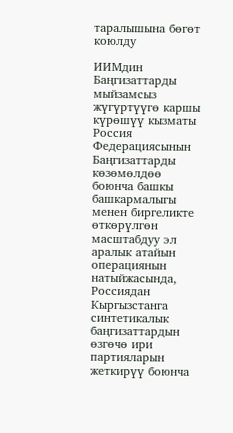таралышына бөгөт коюлду

ИИМдин Баңгизаттарды мыйзамсыз жүгүртүүгө каршы күрөшүү кызматы Россия Федерациясынын Баңгизаттарды көзөмөлдөө боюнча башкы башкармалыгы менен биргеликте өткөрүлгөн масштабдуу эл аралык атайын операциянын натыйжасында, Россиядан Кыргызстанга синтетикалык баңгизаттардын өзгөчө ири партияларын жеткирүү боюнча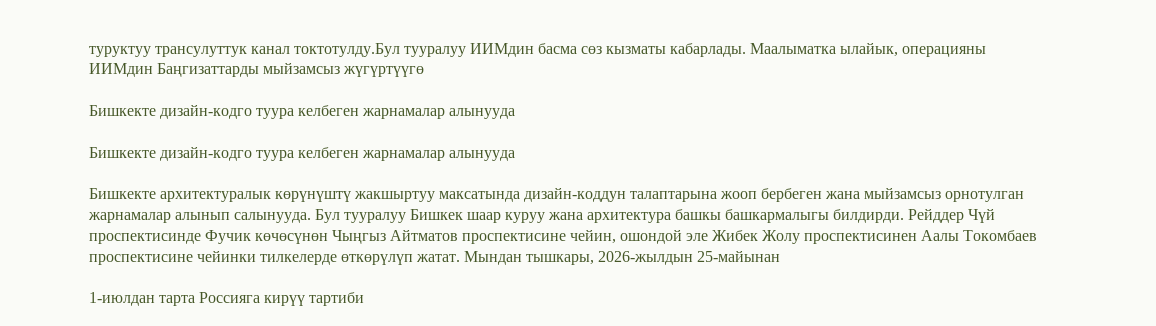туруктуу трансулуттук канал токтотулду.Бул тууралуу ИИМдин басма сөз кызматы кабарлады. Маалыматка ылайык, операцияны ИИМдин Баңгизаттарды мыйзамсыз жүгүртүүгө

Бишкекте дизайн-кодго туура келбеген жарнамалар алынууда

Бишкекте дизайн-кодго туура келбеген жарнамалар алынууда

Бишкекте архитектуралык көрүнүштү жакшыртуу максатында дизайн-коддун талаптарына жооп бербеген жана мыйзамсыз орнотулган жарнамалар алынып салынууда. Бул тууралуу Бишкек шаар куруу жана архитектура башкы башкармалыгы билдирди. Рейддер Чүй проспектисинде Фучик көчөсүнөн Чыңгыз Айтматов проспектисине чейин, ошондой эле Жибек Жолу проспектисинен Аалы Токомбаев проспектисине чейинки тилкелерде өткөрүлүп жатат. Мындан тышкары, 2026-жылдын 25-майынан

1-июлдан тарта Россияга кирүү тартиби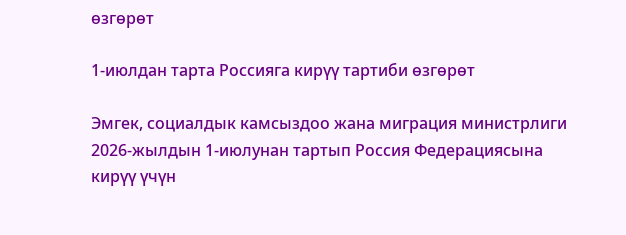өзгөрөт

1-июлдан тарта Россияга кирүү тартиби өзгөрөт

Эмгек, социалдык камсыздоо жана миграция министрлиги 2026-жылдын 1-июлунан тартып Россия Федерациясына кирүү үчүн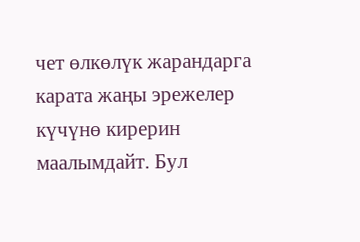чет өлкөлүк жарандарга карата жаңы эрежелер күчүнө кирерин маалымдайт. Бул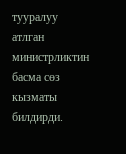тууралуу атлган министрликтин басма сөз кызматы билдирди.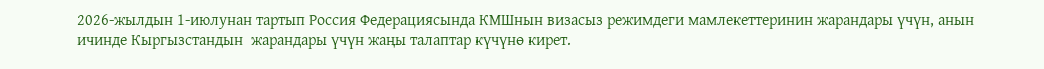2026-жылдын 1-июлунан тартып Россия Федерациясында КМШнын визасыз режимдеги мамлекеттеринин жарандары үчүн, анын ичинде Кыргызстандын  жарандары үчүн жаңы талаптар күчүнө кирет.